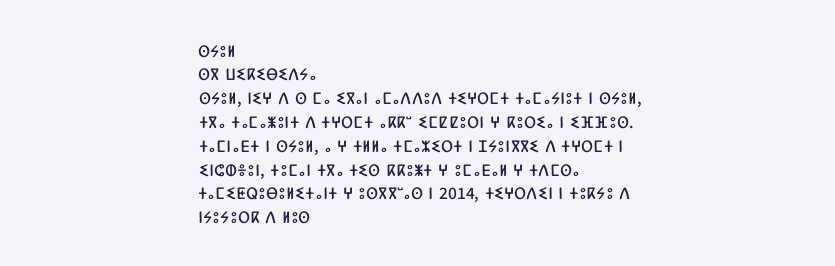ⵙⵢⵓⵍ
ⵙⴳ ⵡⵉⴽⵉⴱⵉⴷⵢⴰ
ⵙⵢⵓⵍ, ⵏⵉⵖ ⴷ ⵙ ⵎⴰ ⵉⴳⴰⵏ ⴰⵎⴰⴷⴷⵓⴷ ⵜⵉⵖⵔⵎⵜ ⵜⴰⵎⴰⵢⵏⵓⵜ ⵏ ⵙⵢⵓⵍ, ⵜⴳⴰ ⵜⴰⵎⴰⵥⵓⵏⵜ ⴷ ⵜⵖⵔⵎⵜ ⴰⴽⴽⵯ ⵉⵎⵇⵇⵓⵔⵏ ⵖ ⴽⵓⵔⵉⴰ ⵏ ⵉⴼⴼⵓⵙ. ⵜⴰⵎⵏⴰⴹⵜ ⵏ ⵙⵢⵓⵍ, ⴰ ⵖ ⵜⵍⵍⴰ ⵜⵎⴰⵣⵉⵔⵜ ⵏ ⵊⵢⵓⵏⴳⴳⵉ ⴷ ⵜⵖⵔⵎⵜ ⵏ ⵉⵏⵛⵀⴻⵓⵏ, ⵜⵓⵎⴰⵏ ⵜⴳⴰ ⵜⵉⵙ ⴽⴽⵓⵥⵜ ⵖ ⵓⵎⴰⴹⴰⵍ ⵖ ⵜⴷⵎⵙⴰ ⵜⴰⵎⵉⵟⵕⵓⴱⵓⵍⵉⵜⴰⵏⵜ ⵖ ⵓⵙⴳⴳⵯⴰⵙ ⵏ 2014, ⵜⵉⵖⵔⴷⵉⵏ ⵏ ⵜⵓⴽⵢⵓ ⴷ ⵏⵢⵓⵢⵓⵔⴽ ⴷ ⵍⵓⵙ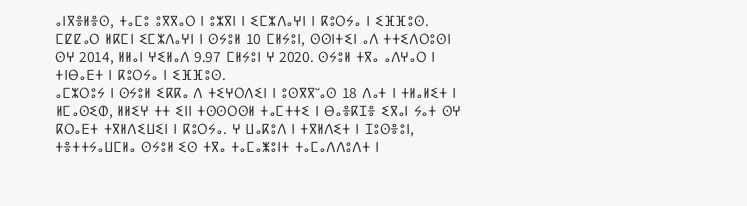ⴰⵏⴳⴻⵍⴻⵙ, ⵜⴰⵎⵓ ⵓⴳⴳⴰⵔ ⵏ ⵓⵣⴳⵏ ⵏ ⵉⵎⵣⴷⴰⵖⵏ ⵏ ⴽⵓⵔⵢⴰ ⵏ ⵉⴼⴼⵓⵙ. ⵎⵇⵇⴰⵔ ⵍⴽⵎⵏ ⵉⵎⵣⴷⴰⵖⵏ ⵏ ⵙⵢⵓⵍ 10 ⵎⵍⵢⵓⵏ, ⵙⵙⵏⵜⵉⵏ ⴰⴷ ⵜⵜⵉⴷⵔⵓⵙⵏ ⵙⵖ 2014, ⵍⵍⴰⵏ ⵖⵉⵍⴰⴷ 9.97 ⵎⵍⵢⵓⵏ ⵖ 2020. ⵙⵢⵓⵍ ⵜⴳⴰ ⴰⴷⵖⴰⵔ ⵏ ⵜⵏⴱⴰⴹⵜ ⵏ ⴽⵓⵔⵢⴰ ⵏ ⵉⴼⴼⵓⵙ.
ⴰⵎⵣⵔⵓⵢ ⵏ ⵙⵢⵓⵍ ⵉⴽⴽⴰ ⴷ ⵜⵉⵖⵔⴷⵉⵏ ⵏ ⵓⵙⴳⴳⵯⴰⵙ 18 ⴷⴰⵜ ⵏ ⵜⵍⴰⵍⵉⵜ ⵏ ⵍⵎⴰⵙⵉⵀ, ⵍⵍⵉⵖ ⵜⵜ ⵉⵏⵏ ⵜⵙⵙⵔⵙⵍ ⵜⴰⵎⵜⵜⵉ ⵏ ⴱⴰⴻⴽⵊⴻ ⵉⴳⴰⵏ ⵢⴰⵜ ⵙⵖ ⴽⵔⴰⴹⵜ ⵜⴳⵍⴷⵉⵡⵉⵏ ⵏ ⴽⵓⵔⵢⴰ. ⵖ ⵡⴰⴽⵓⴷ ⵏ ⵜⴳⵍⴷⵉⵜ ⵏ ⵊⵓⵙⴻⵓⵏ, ⵜⴻⵜⵜⵢⴰⵡⵎⵍⴰ ⵙⵢⵓⵍ ⵉⵙ ⵜⴳⴰ ⵜⴰⵎⴰⵥⵓⵏⵜ ⵜⴰⵎⴰⴷⴷⵓⴷⵜ ⵏ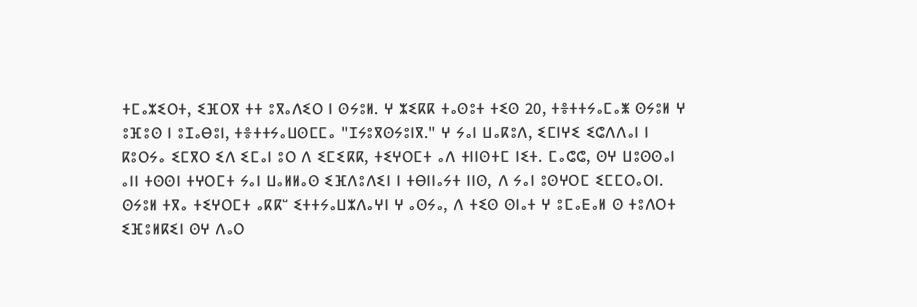ⵜⵎⴰⵣⵉⵔⵜ, ⵉⴼⵔⴳ ⵜⵜ ⵓⴳⴰⴷⵉⵔ ⵏ ⵙⵢⵓⵍ. ⵖ ⵣⵉⴽⴽ ⵜⴰⵙⵓⵜ ⵜⵉⵙ 20, ⵜⴻⵜⵜⵢⴰⵎⴰⵥ ⵙⵢⵓⵍ ⵖ ⵓⴼⵓⵙ ⵏ ⵓⵊⴰⴱⵓⵏ, ⵜⴻⵜⵜⵢⴰⵡⵙⵎⵎⴰ "ⵊⵢⵓⴳⵙⵢⵓⵏⴳ." ⵖ ⵢⴰⵏ ⵡⴰⴽⵓⴷ, ⵉⵎⵏⵖⵉ ⵉⵛⴷⴷⴰⵏ ⵏ ⴽⵓⵔⵢⴰ ⵉⵎⴳⵔ ⵉⴷ ⵉⵎⴰⵏ ⵓⵔ ⴷ ⵉⵎⵉⴽⴽ, ⵜⵉⵖⵔⵎⵜ ⴰⴷ ⵜⵏⵏⵙⵜⵎ ⵏⵉⵜ. ⵎⴰⵛⵛ, ⵙⵖ ⵡⵓⵙⵙⴰⵏ ⴰⵏⵏ ⵜⵙⵙⵏ ⵜⵖⵔⵎⵜ ⵢⴰⵏ ⵡⴰⵍⵍⴰⵙ ⵉⴼⴷⵓⴷⵉⵏ ⵏ ⵜⴱⵏⵏⴰⵢⵜ ⵏⵏⵙ, ⴷ ⵢⴰⵏ ⵓⵙⵖⵔⵎ ⵉⵎⵎⵔⴰⵔⵏ.
ⵙⵢⵓⵍ ⵜⴳⴰ ⵜⵉⵖⵔⵎⵜ ⴰⴽⴽⵯ ⵉⵜⵜⵢⴰⵡⵣⴷⴰⵖⵏ ⵖ ⴰⵙⵢⴰ, ⴷ ⵜⵉⵙ ⵙⵏⴰⵜ ⵖ ⵓⵎⴰⴹⴰⵍ ⵙ ⵜⵓⴷⵔⵜ ⵉⴼⵓⵍⴽⵉⵏ ⵙⵖ ⴷⴰⵔ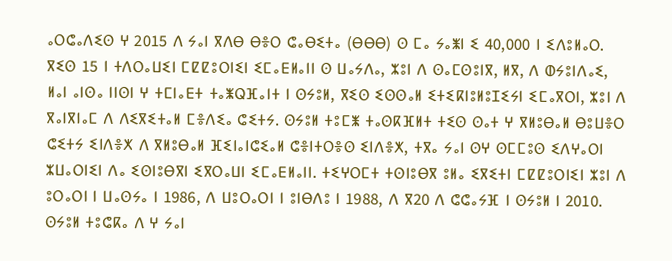ⴰⵔⵛⴰⴷⵉⵙ ⵖ 2015 ⴷ ⵢⴰⵏ ⴳⴷⴱ ⴱⴻⵔ ⵛⴰⴱⵉⵜⴰ (ⴱⴱⴱ) ⵙ ⵎⴰ ⵢⴰⵥⵏ ⵉ 40,000 ⵏ ⵉⴷⵓⵍⴰⵔ. ⴳⵉⵙ 15 ⵏ ⵜⴷⵔⴰⵡⵉⵏ ⵎⵇⵇⵓⵔⵏⵉⵏ ⵉⵎⴰⴹⵍⴰⵏⵏ ⵙ ⵡⴰⵢⴷⴰ, ⵣⵓⵏ ⴷ ⵙⴰⵎⵙⵓⵏⴳ, ⵍⴳ, ⴷ ⵀⵢⵓⵏⴷⴰⵉ, ⵍⴰⵏ ⴰⵏⵙⴰ ⵏⵏⵙⵏ ⵖ ⵜⵎⵏⴰⴹⵜ ⵜⴰⵥⵕⴼⴰⵏⵜ ⵏ ⵙⵢⵓⵍ, ⴳⵉⵙ ⵉⵙⵙⴰⵍ ⵉⵜⵉⴽⵏⵓⵍⵓⵊⵉⵢⵏ ⵉⵎⴰⴳⵔⵏ, ⵣⵓⵏ ⴷ ⴳⴰⵏⴳⵏⴰⵎ ⴷ ⴷⵉⴳⵉⵜⴰⵍ ⵎⴻⴷⵉⴰ ⵛⵉⵜⵢ. ⵙⵢⵓⵍ ⵜⵓⵎⵥ ⵜⴰⵙⴽⴼⵍⵜ ⵜⵉⵙ ⵙⴰⵜ ⵖ ⴳⵍⵓⴱⴰⵍ ⴱⵓⵡⴻⵔ ⵛⵉⵜⵢ ⵉⵏⴷⴻⵅ ⴷ ⴳⵍⵓⴱⴰⵍ ⴼⵉⵏⴰⵏⵛⵉⴰⵍ ⵛⴻⵏⵜⵔⴻⵙ ⵉⵏⴷⴻⵅ, ⵜⴳⴰ ⵢⴰⵏ ⵙⵖ ⵙⵎⵎⵓⵙ ⵉⴷⵖⴰⵔⵏ ⵣⵡⴰⵔⵏⵉⵏ ⴷⴰ ⵉⵙⵏⵓⴱⴳⵏ ⵉⴳⵔⴰⵡⵏ ⵉⵎⴰⴹⵍⴰⵏⵏ. ⵜⵉⵖⵔⵎⵜ ⵜⵙⵏⵓⴱⴳ ⵓⵍⴰ ⵉⴳⵉⵜⵏ ⵎⵇⵇⵓⵔⵏⵉⵏ ⵣⵓⵏ ⴷ ⵓⵔⴰⵔⵏ ⵏ ⵡⴰⵙⵢⴰ ⵏ 1986, ⴷ ⵡⵓⵔⴰⵔⵏ ⵏ ⵓⵏⴱⴷⵓ ⵏ 1988, ⴷ ⴳ20 ⴷ ⵛⵛⴰⵢⴼ ⵏ ⵙⵢⵓⵍ ⵏ 2010.
ⵙⵢⵓⵍ ⵜⵓⵛⴽⴰ ⴷ ⵖ ⵢⴰⵏ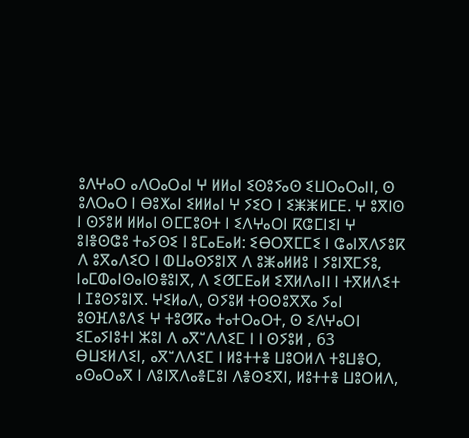ⵓⴷⵖⴰⵔ ⴰⴷⵔⴰⵔⴰⵏ ⵖ ⵍⵍⴰⵏ ⵉⵙⵓⵢⴰⵙ ⵉⵡⵔⴰⵔⴰⵏⵏ, ⵙ ⵓⴷⵔⴰⵔ ⵏ ⴱⵓⵅⴰⵏ ⵉⵍⵍⴰⵏ ⵖ ⵢⵉⵔ ⵏ ⵉⵥⵥⵍⵎⴹ. ⵖ ⵓⴳⵏⵙ ⵏ ⵙⵢⵓⵍ ⵍⵍⴰⵏ ⵙⵎⵎⵓⵙⵜ ⵏ ⵉⴷⵖⴰⵔⵏ ⴽⵛⵎⵏⵉⵏ ⵖ ⵓⵏⴻⵙⵛⵓ ⵜⴰⵢⵙⵉ ⵏ ⵓⵎⴰⴹⴰⵍ: ⵉⴱⵔⴳⵎⵎⵉ ⵏ ⵛⴰⵏⴳⴷⵢⵓⴽ ⴷ ⵓⴳⴰⴷⵉⵔ ⵏ ⵀⵡⴰⵙⵢⵓⵏⴳ ⴷ ⵓⵥⴰⵍⵍⵓ ⵏ ⵢⵓⵏⴳⵎⵢⵓ, ⵏⴰⵎⵀⴰⵏⵙⴰⵏⵙⴻⵓⵏⴳ, ⴷ ⵉⵚⵎⴹⴰⵍ ⵉⴳⵍⴷⴰⵏⵏ ⵏ ⵜⴳⵍⴷⵉⵜ ⵏ ⵊⵓⵙⵢⵓⵏⴳ. ⵖⵉⵍⴰⴷ, ⵙⵢⵓⵍ ⵜⵙⵙⵓⴳⴳⴰ ⵢⴰⵏ ⵓⵙⴼⴷⵓⴷⵉ ⵖ ⵜⵓⵚⴽⴰ ⵜⴰⵜⵔⴰⵔⵜ, ⵙ ⵉⴷⵖⴰⵔⵏ ⵉⵎⴰⵢⵏⵓⵜⵏ ⵣⵓⵏ ⴷ ⴰⴳⵯⴷⴷⵉⵎ ⵏ ⵏ ⵙⵢⵓⵍ , 63 ⴱⵡⵉⵍⴷⵉⵏ, ⴰⴳⵯⴷⴷⵉⵎ ⵏ ⵍⵓⵜⵜⴻ ⵡⵓⵔⵍⴷ ⵜⵓⵡⴻⵔ, ⴰⵙⴰⵔⴰⴳ ⵏ ⴷⵓⵏⴳⴷⴰⴻⵎⵓⵏ ⴷⴻⵙⵉⴳⵏ, ⵍⵓⵜⵜⴻ ⵡⵓⵔⵍⴷ,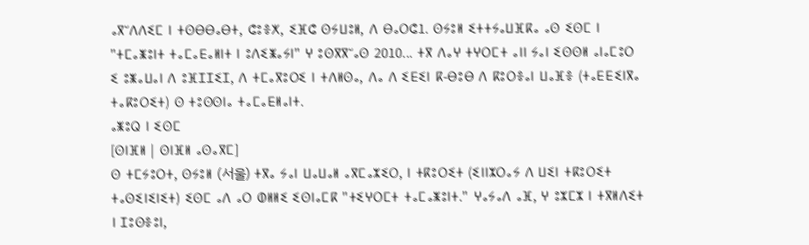ⴰⴳⵯⴷⴷⵉⵎ ⵏ ⵜⵙⴱⴱⴰⴱⵜ, ⵛⵓⴻⵅ, ⵉⴼⵛ ⵙⵢⵡⵓⵍ, ⴷ ⴱⴰⵔⵛ1. ⵙⵢⵓⵍ ⵉⵜⵜⵢⴰⵡⴼⴽⴰ ⴰⵙ ⵉⵙⵎ ⵏ "ⵜⵎⴰⵥⵓⵏⵜ ⵜⴰⵎⴰⴹⴰⵍⵏⵜ ⵏ ⵓⴷⵉⵥⴰⵢⵏ" ⵖ ⵓⵙⴳⴳⵯⴰⵙ 2010... ⵜⴳ ⴷⴰⵖ ⵜⵖⵔⵎⵜ ⴰⵏⵏ ⵢⴰⵏ ⵉⵙⵙⵍ ⴰⵏⴰⵎⵓⵔ ⵉ ⵓⵥⴰⵡⴰⵏ ⴷ ⵓⴼⵊⵊⵉⵊ, ⴷ ⵜⵎⴰⴳⵓⵔⵉ ⵏ ⵜⴷⵍⵙⴰ, ⴷⴰ ⴷ ⵉⴹⵉⵏ ⴽ-ⴱⵓⴱ ⴷ ⴽⵓⵔⴻⴰⵏ ⵡⴰⴼⴻ (ⵜⴰⴹⴹⵉⵏⴳⴰ ⵜⴰⴽⵓⵔⵉⵜ) ⵙ ⵜⵓⵙⵙⵏⴰ ⵜⴰⵎⴰⴹⵍⴰⵏⵜ.
ⴰⵥⵓⵕ ⵏ ⵉⵙⵎ
[ⵙⵏⴼⵍ | ⵙⵏⴼⵍ ⴰⵙⴰⴳⵎ]
ⵙ ⵜⵎⵢⵓⵔⵜ, ⵙⵢⵓⵍ (서울) ⵜⴳⴰ ⵢⴰⵏ ⵡⴰⵡⴰⵍ ⴰⴳⵎⴰⵣⵉⵔ, ⵏ ⵜⴽⵓⵔⵉⵜ (ⵉⵏⵏⵣⵔⴰⵢ ⴷ ⵡⵉⵏ ⵜⴽⵓⵔⵉⵜ ⵜⴰⵙⵉⵏⵉⵏⵉⵜ) ⵉⵙⵎ ⴰⴷ ⴰⵔ ⵀⵍⵍⵉ ⵉⵙⵏⴰⵎⴽ "ⵜⵉⵖⵔⵎⵜ ⵜⴰⵎⴰⵥⵓⵏⵜ." ⵖⴰⵢⴰⴷ ⴰⴼ, ⵖ ⵓⵣⵎⵣ ⵏ ⵜⴳⵍⴷⵉⵜ ⵏ ⵊⵓⵙⴻⵓⵏ,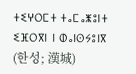ⵜⵉⵖⵔⵎⵜ ⵜⴰⵎⴰⵥⵓⵏⵜ ⵉⴼⵔⴳⵏ ⵏ ⵀⴰⵏⵙⵢⵓⵏⴳ (한성; 漢城)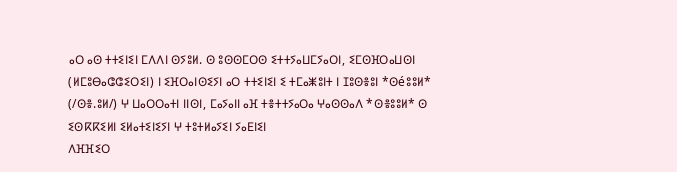ⴰⵔ ⴰⵙ ⵜⵜⵉⵏⵉⵏ ⵎⴷⴷⵏ ⵙⵢⵓⵍ. ⵙ ⵓⵙⵙⵎⵔⵙ ⵉⵜⵜⵢⴰⵡⵎⵢⴰⵔⵏ, ⵉⵎⵙⴼⵔⴰⵡⵙⵏ (ⵍⵎⵓⴱⴰⵛⵛⵉⵔⵉⵏ) ⵏ ⵉⴼⵔⴰⵏⵙⵉⵢⵏ ⴰⵔ ⵜⵜⵉⵏⵉⵏ ⵉ ⵜⵎⴰⵥⵓⵏⵜ ⵏ ⵊⵓⵙⴻⵓⵏ *ⵙéⵓⵓⵍ* (/ⵙⴻ.ⵓⵍ/) ⵖ ⵡⴰⵔⵔⴰⵜⵏ ⵏⵏⵙⵏ, ⵎⴰⵢⴰⵏⵏ ⴰⴼ ⵜⴻⵜⵜⵢⴰⵔⴰ ⵖⴰⵙⵙⴰⴷ *ⵙⴻⵓⵓⵍ* ⵙ ⵉⵙⴽⴽⵉⵍⵏ ⵉⵍⴰⵜⵉⵏⵉⵢⵏ ⵖ ⵜⵓⵜⵍⴰⵢⵉⵏ ⵢⴰⴹⵏⵉⵏ
ⴷⴼⴼⵉⵔ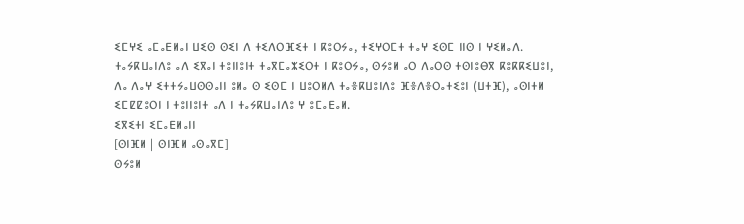ⵉⵎⵖⵉ ⴰⵎⴰⴹⵍⴰⵏ ⵡⵉⵙ ⵙⵉⵏ ⴷ ⵜⵉⴷⵔⴼⵉⵜ ⵏ ⴽⵓⵔⵢⴰ, ⵜⵉⵖⵔⵎⵜ ⵜⴰⵖ ⵉⵙⵎ ⵏⵏⵙ ⵏ ⵖⵉⵍⴰⴷ.
ⵜⴰⵢⴽⵡⴰⵏⴷⵓ ⴰⴷ ⵉⴳⴰⵏ ⵜⵓⵏⵏⵓⵏⵜ ⵜⴰⴳⵎⴰⵣⵉⵔⵜ ⵏ ⴽⵓⵔⵢⴰ, ⵙⵢⵓⵍ ⴰⵔ ⴷⴰⵔⵙ ⵜⵙⵏⵓⴱⴳ ⴽⵓⴽⴽⵉⵡⵓⵏ, ⴷⴰ ⴷⴰⵖ ⵉⵜⵜⵢⴰⵡⵙⵙⴰⵏⵏ ⵓⵍⴰ ⵙ ⵉⵙⵎ ⵏ ⵡⵓⵔⵍⴷ ⵜⴰⴻⴽⵡⵓⵏⴷⵓ ⴼⴻⴷⴻⵔⴰⵜⵉⵓⵏ (ⵡⵜⴼ), ⴰⵙⵏⵜⵍ ⵉⵎⵇⵇⵓⵔⵏ ⵏ ⵜⵓⵏⵏⵓⵏⵜ ⴰⴷ ⵏ ⵜⴰⵢⴽⵡⴰⵏⴷⵓ ⵖ ⵓⵎⴰⴹⴰⵍ.
ⵉⴳⵉⵜⵏ ⵉⵎⴰⴹⵍⴰⵏⵏ
[ⵙⵏⴼⵍ | ⵙⵏⴼⵍ ⴰⵙⴰⴳⵎ]
ⵙⵢⵓⵍ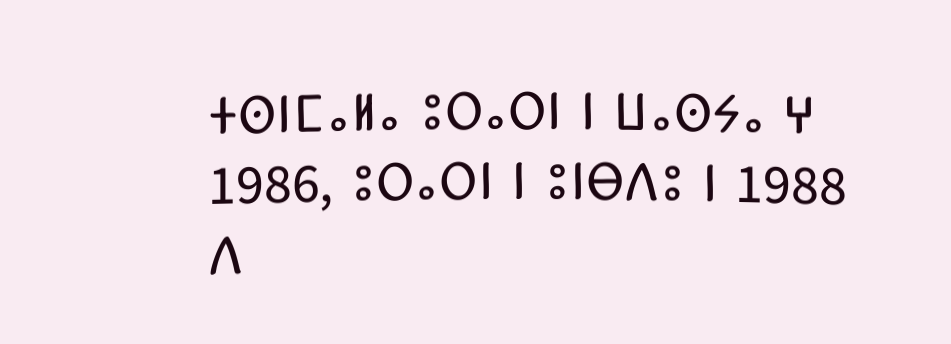ⵜⵙⵏⵎⴰⵍⴰ ⵓⵔⴰⵔⵏ ⵏ ⵡⴰⵙⵢⴰ ⵖ 1986, ⵓⵔⴰⵔⵏ ⵏ ⵓⵏⴱⴷⵓ ⵏ 1988 ⴷ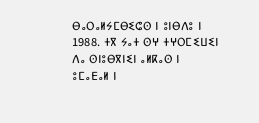ⴱⴰⵔⴰⵍⵢⵎⴱⵉⵛⵙ ⵏ ⵓⵏⴱⴷⵓ ⵏ 1988. ⵜⴳ ⵢⴰⵜ ⵙⵖ ⵜⵖⵔⵎⵉⵡⵉⵏ ⴷⴰ ⵙⵏⵓⴱⴳⵏⵉⵏ ⴰⵍⴽⴰⵙ ⵏ ⵓⵎⴰⴹⴰⵍ ⵏ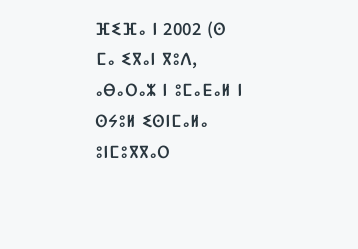ⴼⵉⴼⴰ ⵏ 2002 (ⵙ ⵎⴰ ⵉⴳⴰⵏ ⴳⵓⴷ, ⴰⴱⴰⵔⴰⵣ ⵏ ⵓⵎⴰⴹⴰⵍ ⵏ ⵙⵢⵓⵍ ⵉⵙⵏⵎⴰⵍⴰ ⵓⵏⵎⵓⴳⴳⴰⵔ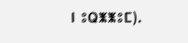ⵏ ⵓⵕⵥⵥⵓⵎ).